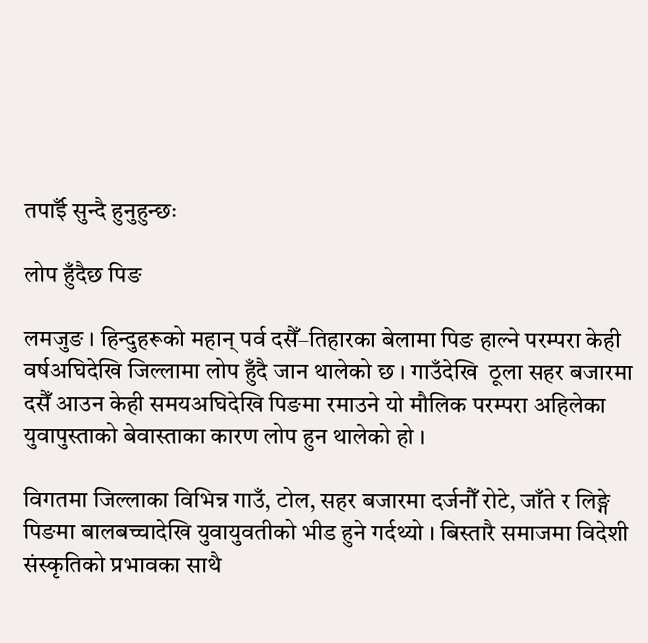तपाईँ सुन्दै हुनुहुन्छः

लोप हुँदैछ पिङ

लमजुङ । हिन्दुहरूको महान् पर्व दसैँ–तिहारका बेलामा पिङ हाल्ने परम्परा केही वर्षअघिदेखि जिल्लामा लोप हुँदै जान थालेको छ । गाउँदेखि  ठूला सहर बजारमा दसैँ आउन केही समयअघिदेखि पिङमा रमाउने यो मौलिक परम्परा अहिलेका युवापुस्ताको बेवास्ताका कारण लोप हुन थालेको हो ।

विगतमा जिल्लाका विभिन्न गाउँ, टोल, सहर बजारमा दर्जनौँ रोटे, जाँते र लिङ्गे पिङमा बालबच्चादेखि युवायुवतीको भीड हुने गर्दथ्यो । बिस्तारै समाजमा विदेशी संस्कृतिको प्रभावका साथै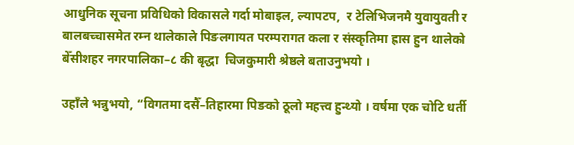आधुनिक सूचना प्रविधिको विकासले गर्दा मोबाइल, ल्यापटप,  र टेलिभिजनमै युवायुवती र बालबच्चासमेत रम्न थालेकाले पिङलगायत परम्परागत कला र संस्कृतिमा ह्रास हुन थालेको बेँसीशहर नगरपालिका–८ की बृद्धा  चिजकुमारी श्रेष्ठले बताउनुभयो ।

उहाँले भन्नुभयो, “विगतमा दसैँ–तिहारमा पिङको ठूलो महत्त्व हुन्थ्यो । वर्षमा एक चोटि धर्ती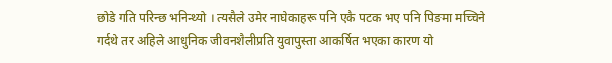छोडे गति परिन्छ भनिन्थ्यो । त्यसैले उमेर नाघेकाहरू पनि एकै पटक भए पनि पिङमा मच्चिने गर्दथे तर अहिले आधुनिक जीवनशैलीप्रति युवापुस्ता आकर्षित भएका कारण यो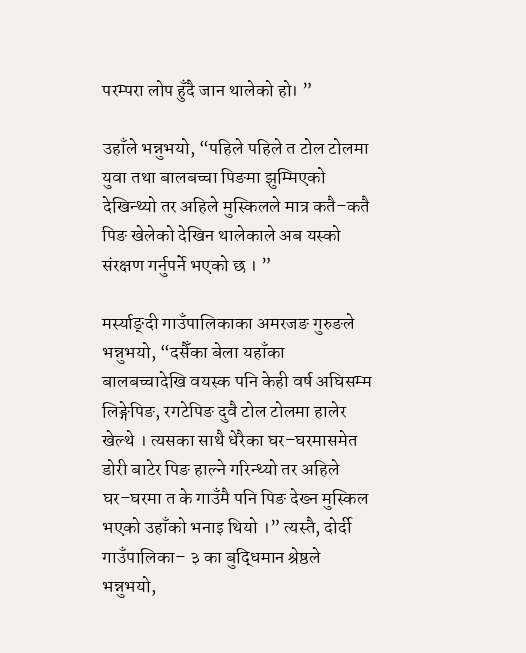परम्परा लोप हुँदै जान थालेको हो। ”

उहाँले भन्नुभयो, “पहिले पहिले त टोल टोलमा युवा तथा बालबच्चा पिङमा झुम्मिएको देखिन्थ्यो तर अहिले मुस्किलले मात्र कतै–कतै पिङ खेलेको देखिन थालेकाले अब यस्को संरक्षण गर्नुपर्ने भएको छ । ”

मर्स्याङ्दी गाउँपालिकाका अमरजङ गुरुङले भन्नुभयो, “दसैँका बेला यहाँका बालबच्चादेखि वयस्क पनि केही वर्ष अघिसम्म लिङ्गेपिङ, रगटेपिङ दुवै टोल टोलमा हालेर खेल्थे । त्यसका साथै धेरैका घर–घरमासमेत डोरी बाटेर पिङ हाल्ने गरिन्थ्यो तर अहिले घर–घरमा त के गाउँमै पनि पिङ देख्न मुस्किल भएको उहाँको भनाइ थियो ।” त्यस्तै, दोर्दी गाउँपालिका– ३ का बुद्धिमान श्रेष्ठले भन्नुभयो,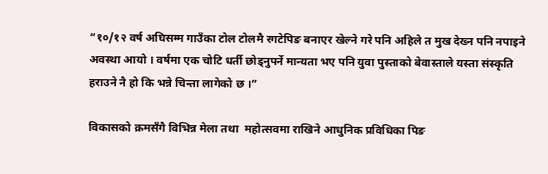“१०/१२ वर्ष अघिसम्म गाउँका टोल टोलमै रगटेपिङ बनाएर खेल्ने गरे पनि अहिले त मुख देख्न पनि नपाइने अवस्था आयो । वर्षमा एक चोटि धर्ती छोड्नुपर्ने मान्यता भए पनि युवा पुस्ताको बेवास्ताले यस्ता संस्कृति हराउने नै हो कि भन्ने चिन्ता लागेको छ ।”

विकासको क्रमसँगै विभिन्न मेला तथा  महोत्सवमा राखिने आधुनिक प्रविधिका पिङ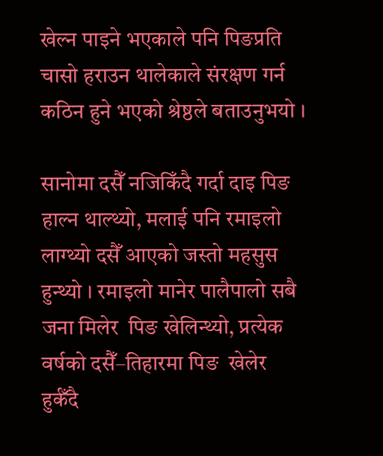खेल्न पाइने भएकाले पनि पिङप्रति चासो हराउन थालेकाले संरक्षण गर्न कठिन हुने भएको श्रेष्ठले बताउनुभयो ।

सानोमा दसैँ नजिकिँदै गर्दा दाइ पिङ हाल्न थाल्थ्यो, मलाई पनि रमाइलो लाग्थ्यो दसैँ आएको जस्तो महसुस हुन्थ्यो । रमाइलो मानेर पालैपालो सबै जना मिलेर  पिङ खेलिन्थ्यो, प्रत्येक वर्षको दसैँ–तिहारमा पिङ  खेलेर हुर्कँदै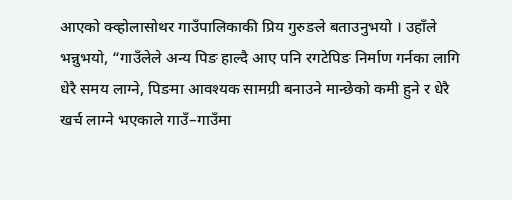आएको क्व्होलासोथर गाउँपालिकाकी प्रिय गुरुङले बताउनुभयो । उहाँले भन्नुभयो, “गाउँलेले अन्य पिङ हाल्दै आए पनि रगटेपिङ निर्माण गर्नका लागि धेरै समय लाग्ने, पिङमा आवश्यक सामग्री बनाउने मान्छेको कमी हुने र धेरै खर्च लाग्ने भएकाले गाउँ–गाउँमा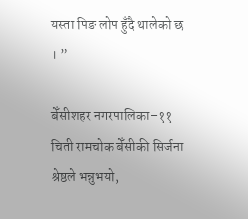यस्ता पिङ लोप हुँदै थालेको छ । ”

बेँसीशहर नगरपालिका–११ चिती रामचोक बेँसीकी सिर्जना श्रेष्ठले भन्नुभयो,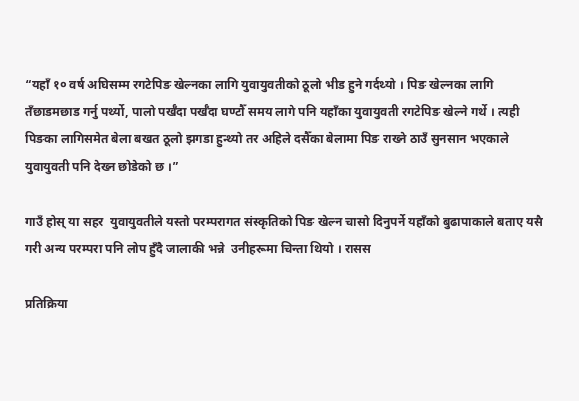“यहाँ १० वर्ष अघिसम्म रगटेपिङ खेल्नका लागि युवायुवतीको ठूलो भीड हुने गर्दथ्यो । पिङ खेल्नका लागि तँछाडमछाड गर्नु पर्थ्यो, पालो पर्खँदा पर्खँदा घण्टौँ समय लागे पनि यहाँका युवायुवती रगटेपिङ खेल्ने गर्थे । त्यही पिङका लागिसमेत बेला बखत ठूलो झगडा हुन्थ्यो तर अहिले दसैँका बेलामा पिङ राख्ने ठाउँ सुनसान भएकाले युवायुवती पनि देख्न छोडेको छ ।”

गाउँ होस् या सहर  युवायुवतीले यस्तो परम्परागत संस्कृतिको पिङ खेल्न चासो दिनुपर्ने यहाँको बुढापाकाले बताए यसै गरी अन्य परम्परा पनि लोप हुँदै जालाकी भन्ने  उनीहरूमा चिन्ता थियो । रासस

प्रतिक्रिया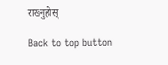राख्नुहोस्

Back to top button